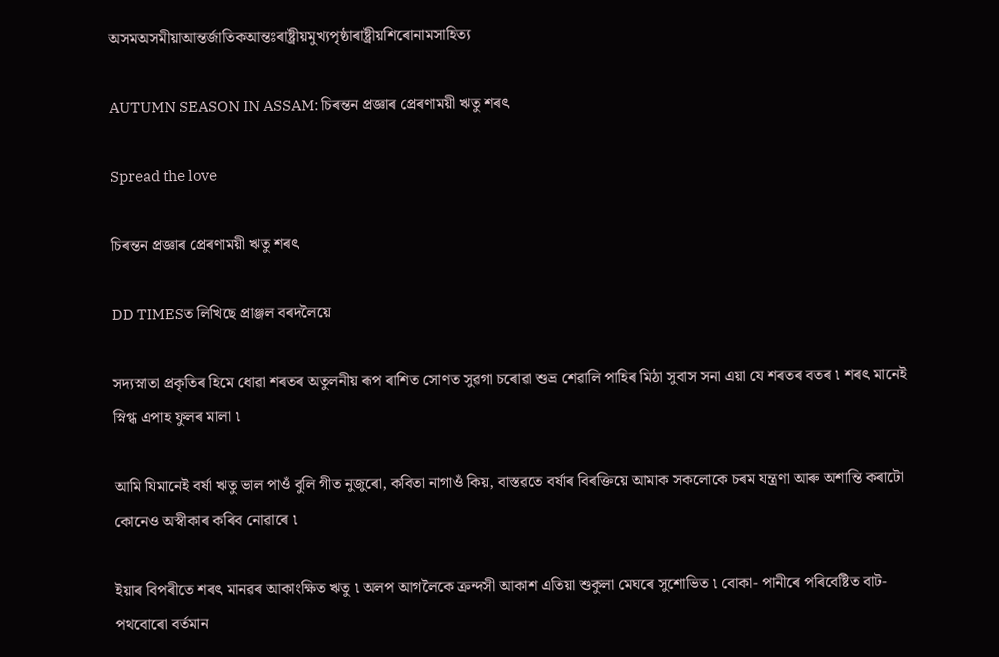অসমঅসমীয়াআন্তর্জাতিকআন্তঃৰাষ্ট্ৰীয়মুখ্যপৃষ্ঠাৰাষ্ট্ৰীয়শিৰোনামসাহিত্য

AUTUMN SEASON IN ASSAM: চিৰন্তন প্ৰজ্ঞাৰ প্ৰেৰণাময়ী ঋতু শৰৎ

Spread the love

চিৰন্তন প্ৰজ্ঞাৰ প্ৰেৰণাময়ী ঋতু শৰৎ

DD TIMESত লিখিছে প্ৰাঞ্জল বৰদলৈয়ে

সদ্যস্নাতা প্ৰকৃতিৰ হিমে ধোৱা শৰতৰ অতুলনীয় ৰূপ ৰাশিত সোণত সুৱগা চৰোৱা শুভ্ৰ শেৱালি পাহিৰ মিঠা সুবাস সনা এয়া যে শৰতৰ বতৰ ৷ শৰৎ মানেই স্নিগ্ধ এপাহ ফুলৰ মালা ৷

আমি যিমানেই বৰ্ষা ঋতু ভাল পাওঁ বুলি গীত নুজুৰো, কবিতা নাগাওঁ কিয়, বাস্তৱতে বৰ্ষাৰ বিৰক্তিয়ে আমাক সকলোকে চৰম যন্ত্ৰণা আৰু অশান্তি কৰাটো কোনেও অস্বীকাৰ কৰিব নোৱাৰে ৷

ইয়াৰ বিপৰীতে শৰৎ মানৱৰ আকাংক্ষিত ঋতু ৷ অলপ আগলৈকে ক্ৰন্দসী আকাশ এতিয়া শুকুলা মেঘৰে সুশোভিত ৷ বোকা- পানীৰে পৰিবেষ্টিত বাট-পথবোৰো বৰ্তমান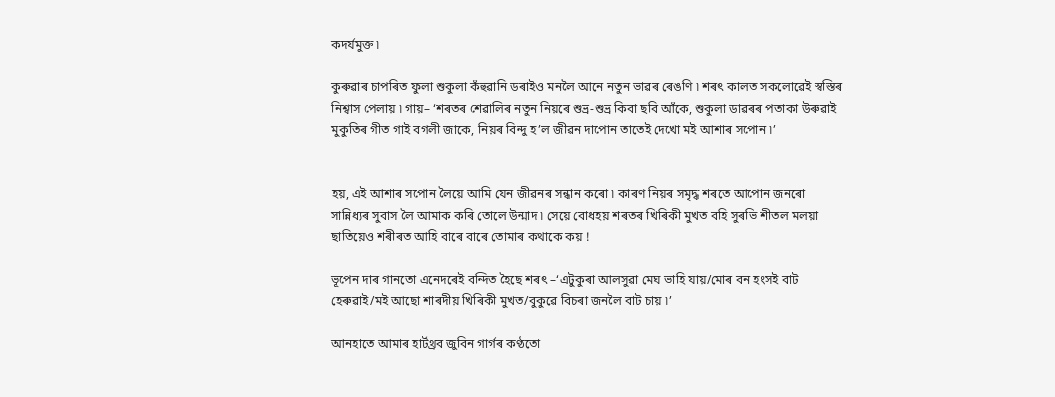কদৰ্যমুক্ত ৷

কুৰুৱাৰ চাপৰিত ফুলা শুকুলা কঁহুৱানি ডৰাইও মনলৈ আনে নতুন ভাৱৰ ৰেঙণি ৷ শৰৎ কালত সকলোৱেই স্বস্তিৰ নিশ্বাস পেলায় ৷ গায়– ‘শৰতৰ শেৱালিৰ নতুন নিয়ৰে শুভ্ৰ-শুভ্ৰ কিবা ছবি আঁকে, শুকুলা ডাৱৰৰ পতাকা উৰুৱাই মুকুতিৰ গীত গাই বগলী জাকে, নিয়ৰ বিন্দু হ’ল জীৱন দাপোন তাতেই দেখো মই আশাৰ সপোন ৷’


হয়, এই আশাৰ সপোন লৈয়ে আমি যেন জীৱনৰ সন্ধান কৰো ৷ কাৰণ নিয়ৰ সমৃদ্ধ শৰতে আপোন জনৰো সান্নিধ্যৰ সুবাস লৈ আমাক কৰি তোলে উন্মাদ ৷ সেয়ে বোধহয় শৰতৰ খিৰিকী মুখত বহি সুৰভি শীতল মলয়া ছাতিয়েও শৰীৰত আহি বাৰে বাৰে তোমাৰ কথাকে কয় !

ভূপেন দাৰ গানতো এনেদৰেই বন্দিত হৈছে শৰৎ –‘এটুকুৰা আলসুৱা মেঘ ভাহি যায়/মোৰ বন হংসই বাট হেৰুৱাই/মই আছো শাৰদীয় খিৰিকী মুখত/বুকুৱে বিচৰা জনলৈ বাট চায় ৷’

আনহাতে আমাৰ হাৰ্টথ্ৰব জুবিন গাৰ্গৰ কণ্ঠতো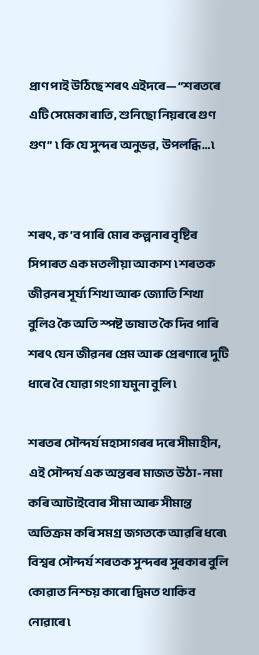প্ৰাণ পাই উঠিছে শৰৎ এইদৰে— “শৰতৰে এটি সেমেকা ৰাতি, শুনিছো নিয়ৰৰে গুণ গুণ” ৷ কি যে সুন্দৰ অনুভৱ, উপলব্ধি…৷


শৰৎ, ক’ব পাৰি মোৰ কল্পনাৰ বৃষ্টিৰ সিপাৰত এক মতলীয়া আকাশ ৷ শৰতক জীৱনৰ সূৰ্য্য শিখা আৰু জ্যোতি শিখা বুলিও কৈ অতি স্পষ্ট ভাষাত কৈ দিব পাৰি শৰৎ যেন জীৱনৰ প্ৰেম আৰু প্ৰেৰণাৰে দুটি ধাৰে বৈ যোৱা গংগা যমুনা বুলি ৷

শৰতৰ সৌন্দৰ্য মহাসাগৰৰ দৰে সীমাহীন, এই সৌন্দৰ্য এক অন্তৰৰ মাজত উঠা- নমা কৰি আটাইবোৰ সীমা আৰু সীমান্ত অতিক্ৰম কৰি সমগ্ৰ জগতকে আৱৰি ধৰে৷ বিশ্বৰ সৌন্দৰ্য শৰতক সুন্দৰৰ সুৰকাৰ বুলি কোৱাত নিশ্চয় কাৰো দ্বিমত থাকিব নোৱাৰে ৷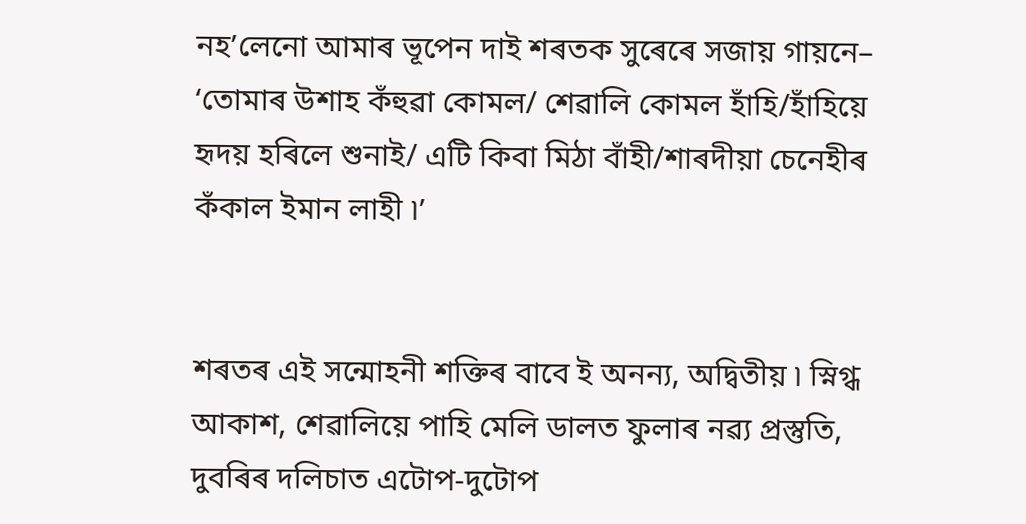নহ’লেনো আমাৰ ভূপেন দাই শৰতক সুৰেৰে সজায় গায়নে– ‘তোমাৰ উশাহ কঁহুৱা কোমল/ শেৱালি কোমল হাঁহি/হাঁহিয়ে হৃদয় হৰিলে শুনাই/ এটি কিবা মিঠা বাঁহী/শাৰদীয়া চেনেহীৰ কঁকাল ইমান লাহী ৷’


শৰতৰ এই সন্মোহনী শক্তিৰ বাবে ই অনন্য, অদ্বিতীয় ৷ স্নিগ্ধ আকাশ, শেৱালিয়ে পাহি মেলি ডালত ফুলাৰ নৱ্য প্ৰস্তুতি, দুবৰিৰ দলিচাত এটোপ-দুটোপ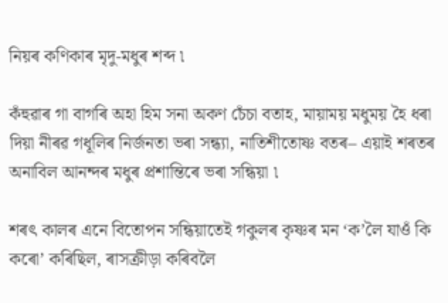নিয়ৰ কণিকাৰ মৃদু-মধুৰ শব্দ ৷

কঁহুৱাৰ গা বাগৰি অহা হিম সনা অকণ চেঁচা বতাহ, মায়াময় মধুময় হৈ ধৰা দিয়া নীৰৱ গধূলিৰ নিৰ্জনতা ভৰা সন্ধ্যা, নাতিশীতোষ্ণ বতৰ– এয়াই শৰতৰ অনাবিল আনন্দৰ মধুৰ প্ৰশান্তিৰে ভৰা সন্ধিয়া ৷

শৰৎ কালৰ এনে বিতোপন সন্ধিয়াতেই গকুলৰ কৃষ্ণৰ মন ‘ক’লৈ যাওঁ কি কৰো’ কৰিছিল, ৰাসক্ৰীড়া কৰিবলৈ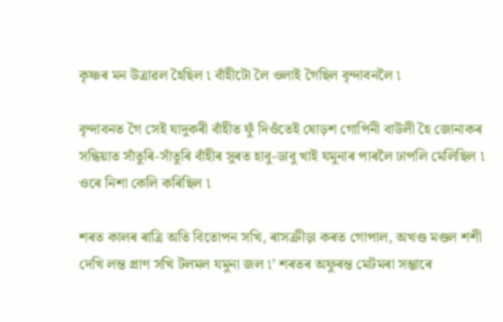কৃষ্ণৰ মন উত্ৰাৱল হৈছিল ৷ বাঁহীটো লৈ ওলাই গৈছিল বৃন্দাবনলৈ ৷

বৃন্দাবনত গৈ সেই যাদুকৰী বাঁহীত ফুঁ দিওঁতেই ষোড়শ গোপিনী বাউলী হৈ জোনাকৰ সন্ধিয়াত সাঁতুৰি-সাঁতুৰি বাঁহীৰ সুৰত হাবু-ডাবু খাই যমুনাৰ পাৰলৈ ঢাপলি মেলিছিল ৷ ওৰে নিশা কেলি কৰিছিল ৷

শৰত কালৰ ৰাত্ৰি অতি বিতোপন সখি, ৰাসক্ৰীড়া কৰত গোপাল, অখণ্ড মণ্ডল শশী দেখি লন্ত প্ৰাণ সখি টলমল যমুনা জল ৷’ শৰতৰ অফুৰন্ত মেটমৰা সম্ভাৰে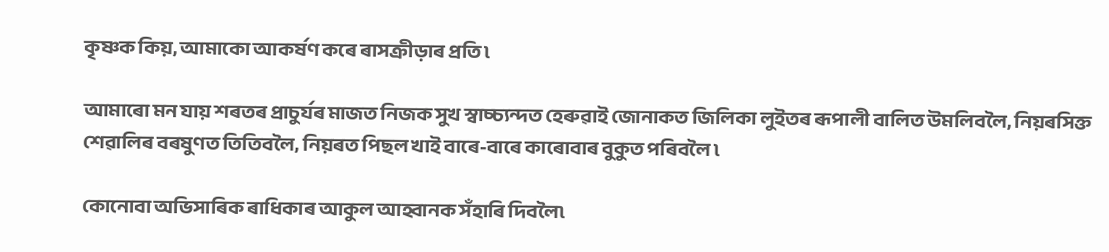কৃষ্ণক কিয়, আমাকো আকৰ্ষণ কৰে ৰাসক্ৰীড়াৰ প্ৰতি ৷

আমাৰো মন যায় শৰতৰ প্ৰাচুৰ্যৰ মাজত নিজক সুখ স্বাচ্চ্যন্দত হেৰুৱাই জোনাকত জিলিকা লুইতৰ ৰূপালী বালিত উমলিবলৈ, নিয়ৰসিক্ত শেৱালিৰ বৰষুণত তিতিবলৈ, নিয়ৰত পিছল খাই বাৰে-বাৰে কাৰোবাৰ বুকুত পৰিবলৈ ৷

কোনোবা অভিসাৰিক ৰাধিকাৰ আকুল আহ্বানক সঁহাৰি দিবলৈ৷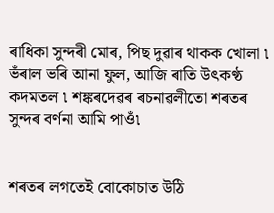ৰাধিকা সুন্দৰী মোৰ, পিছ দুৱাৰ থাকক খোলা ৷ ভঁৰাল ভৰি আনা ফুল, আজি ৰাতি উৎকণ্ঠ কদমতল ৷ শঙ্কৰদেৱৰ ৰচনাৱলীতো শৰতৰ সুন্দৰ বৰ্ণনা আমি পাওঁ৷


শৰতৰ লগতেই বোকোচাত উঠি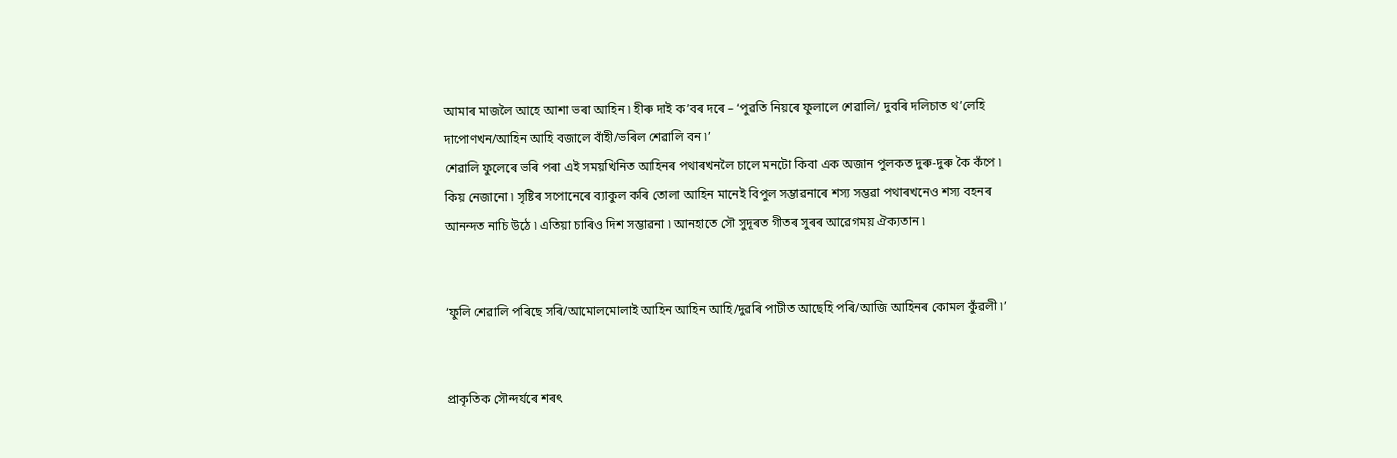আমাৰ মাজলৈ আহে আশা ভৰা আহিন ৷ হীৰু দাই ক’বৰ দৰে – ‘পুৱতি নিয়ৰে ফুলালে শেৱালি/ দুবৰি দলিচাত থ’লেহি দাপোণখন/আহিন আহি বজালে বাঁহী/ভৰিল শেৱালি বন ৷’
শেৱালি ফুলেৰে ভৰি পৰা এই সময়খিনিত আহিনৰ পথাৰখনলৈ চালে মনটো কিবা এক অজান পুলকত দুৰু-দুৰু কৈ কঁপে ৷ কিয় নেজানো ৷ সৃষ্টিৰ সপোনেৰে ব্যাকুল কৰি তোলা আহিন মানেই বিপুল সম্ভাৱনাৰে শস্য সম্ভৱা পথাৰখনেও শস্য বহনৰ আনন্দত নাচি উঠে ৷ এতিয়া চাৰিও দিশ সম্ভাৱনা ৷ আনহাতে সৌ সুদূৰত গীতৰ সুৰৰ আৱেগময় ঐক্যতান ৷


‘ফুলি শেৱালি পৰিছে সৰি/আমোলমোলাই আহিন আহিন আহি/দুৱৰি পাটীত আছেহি পৰি/আজি আহিনৰ কোমল কুঁৱলী ৷’


প্ৰাকৃতিক সৌন্দৰ্যৰে শৰৎ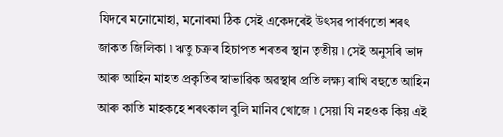যিদৰে মনোমোহা, মনোৰমা ঠিক সেই একেদৰেই উৎসৱ পাৰ্বণতো শৰৎ জাকত জিলিকা ৷ ঋতু চক্ৰৰ হিচাপত শৰতৰ স্থান তৃতীয় ৷ সেই অনুসৰি ভাদ আৰু আহিন মাহত প্ৰকৃতিৰ স্বাভাৱিক অৱস্থাৰ প্ৰতি লক্ষ্য ৰাখি বহুতে আহিন আৰু কাতি মাহকহে শৰৎকাল বুলি মানিব খোজে ৷ সেয়া যি নহওক কিয় এই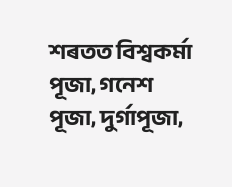শৰতত বিশ্বকৰ্মা পূজা, গনেশ পূজা, দুৰ্গাপূজা,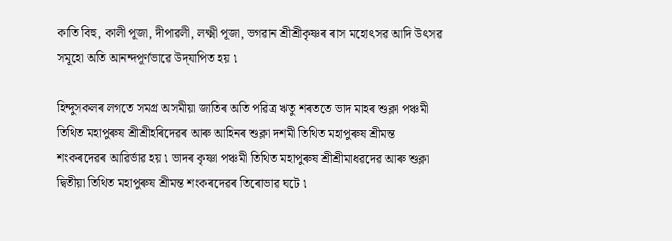কাতি বিহু, কালী পূজা, দীপাৱলী, লক্ষ্মী পূজা, ভগৱান শ্ৰীশ্ৰীকৃষ্ণৰ ৰাস মহোৎসৱ আদি উৎসৱ সমূহো অতি আনন্দপূৰ্ণভাৱে উদ্‌যাপিত হয় ৷

হিন্দুসকলৰ লগতে সমগ্ৰ অসমীয়া জাতিৰ অতি পৱিত্ৰ ঋতু শৰততে ভাদ মাহৰ শুক্লা পঞ্চমী তিথিত মহাপুৰুষ শ্ৰীশ্ৰীহৰিদেৱৰ আৰু আহিনৰ শুক্লা দশমী তিথিত মহাপুৰুষ শ্ৰীমন্ত শংকৰদেৱৰ আৱিৰ্ভাৱ হয় ৷ ভাদৰ কৃষ্ণা পঞ্চমী তিথিত মহাপুৰুষ শ্ৰীশ্ৰীমাধৱদেৱ আৰু শুক্লা দ্বিতীয়া তিথিত মহাপুৰুষ শ্ৰীমন্ত শংকৰদেৱৰ তিৰোভাৱ ঘটে ৷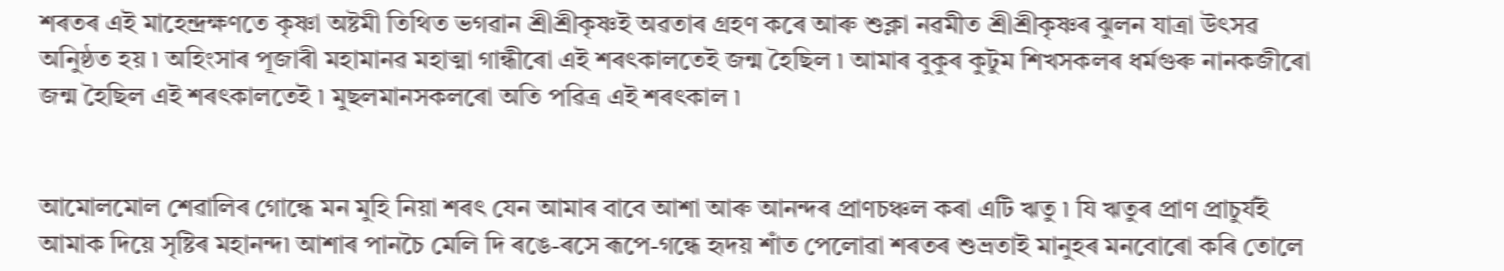শৰতৰ এই মাহেন্দ্ৰক্ষণতে কৃষ্ণা অষ্টমী তিথিত ভগৱান শ্ৰীশ্ৰীকৃষ্ণই অৱতাৰ গ্ৰহণ কৰে আৰু শুক্লা নৱমীত শ্ৰীশ্ৰীকৃষ্ণৰ ঝুলন যাত্ৰা উৎসৱ অনিুষ্ঠত হয় ৷ অহিংসাৰ পূজাৰী মহামানৱ মহাত্মা গান্ধীৰো এই শৰৎকালতেই জন্ম হৈছিল ৷ আমাৰ বুকুৰ কুটুম শিখসকলৰ ধৰ্মগুৰু নানকজীৰো জন্ম হৈছিল এই শৰৎকালতেই ৷ মুছলমানসকলৰো অতি পৱিত্ৰ এই শৰৎকাল ৷


আমোলমোল শেৱালিৰ গোন্ধে মন মুহি নিয়া শৰৎ যেন আমাৰ বাবে আশা আৰু আনন্দৰ প্ৰাণচঞ্চল কৰা এটি ঋতু ৷ যি ঋতুৰ প্ৰাণ প্ৰাচুৰ্যই আমাক দিয়ে সৃষ্টিৰ মহানন্দ৷ আশাৰ পানচৈ মেলি দি ৰঙে-ৰসে ৰূপে-গন্ধে হৃদয় শাঁত পেলোৱা শৰতৰ শুভ্ৰতাই মানুহৰ মনবোৰো কৰি তোলে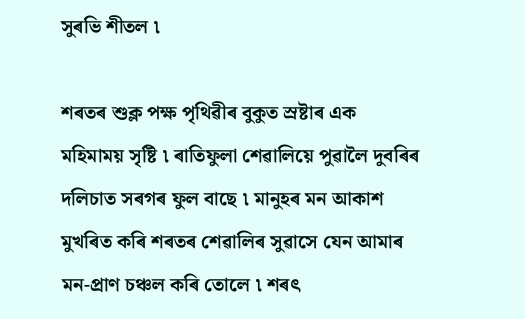সুৰভি শীতল ৷

শৰতৰ শুক্ল পক্ষ পৃথিৱীৰ বুকুত স্ৰষ্টাৰ এক মহিমাময় সৃষ্টি ৷ ৰাতিফুলা শেৱালিয়ে পুৱালৈ দুবৰিৰ দলিচাত সৰগৰ ফুল বাছে ৷ মানুহৰ মন আকাশ মুখৰিত কৰি শৰতৰ শেৱালিৰ সুৱাসে যেন আমাৰ মন-প্ৰাণ চঞ্চল কৰি তোলে ৷ শৰৎ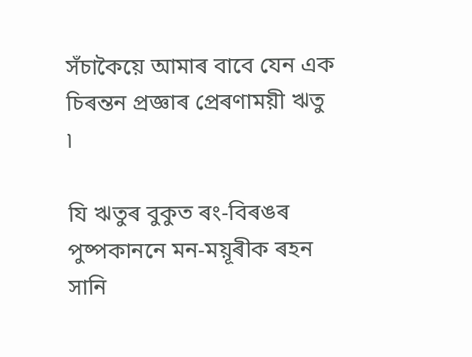সঁচাকৈয়ে আমাৰ বাবে যেন এক চিৰন্তন প্ৰজ্ঞাৰ প্ৰেৰণাময়ী ঋতু ৷

যি ঋতুৰ বুকুত ৰং-বিৰঙৰ পুষ্পকাননে মন-ময়ূৰীক ৰহন সানি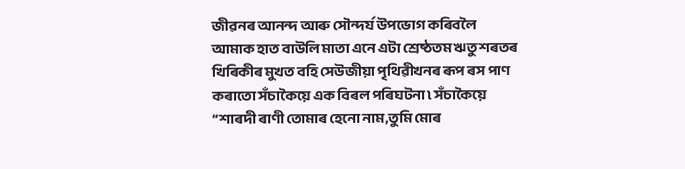জীৱনৰ আনন্দ আৰু সৌন্দৰ্য উপভোগ কৰিবলৈ আমাক হাত বাউলি মাতা এনে এটা শ্ৰেষ্ঠতম ঋতু শৰতৰ খিৰিকীৰ মুখত বহি সেউজীয়া পৃথিৱীখনৰ ৰূপ ৰস পাণ কৰাতো সঁচাকৈয়ে এক বিৰল পৰিঘটনা ৷ সঁচাকৈয়ে “শাৰদী ৰাণী তোমাৰ হেনো নাম,তুমি মোৰ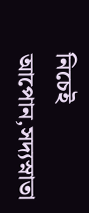নিচেই আপোন,সদ্যস্নাতা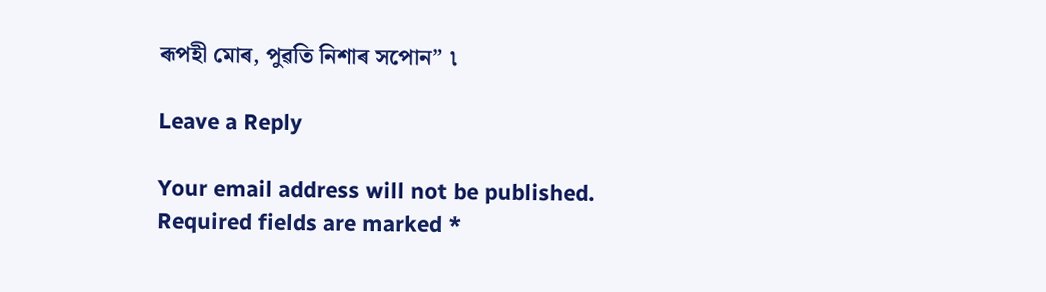ৰূপহী মোৰ, পুৱতি নিশাৰ সপোন” ৷

Leave a Reply

Your email address will not be published. Required fields are marked *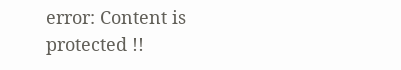error: Content is protected !!